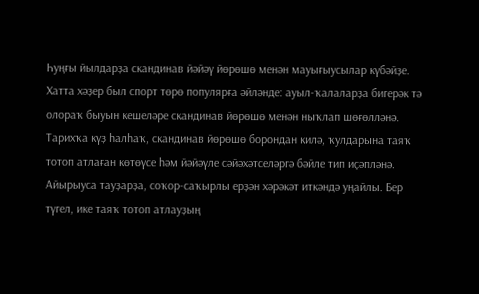Һуңғы йылдарҙа скандинав йәйәү йөрөшө менән мауығыусылар күбәйҙе. Хатта хәҙер был спорт төрө популярға әйләнде: ауыл-ҡалаларҙа бигерәк тә олораҡ быуын кешеләре скандинав йөрөшө менән ныҡлап шөғөлләнә.
Тарихҡа күҙ һалһаҡ, скандинав йөрөшө борондан килә, ҡулдарына таяҡ тотоп атлаған көтөүсе һәм йәйәүле сәйәхәтселәргә бәйле тип иҫәпләнә. Айырыуса тауҙарҙа, соҡор-саҡырлы ерҙән хәрәкәт иткәндә уңайлы. Бер түгел, ике таяҡ тотоп атлауҙың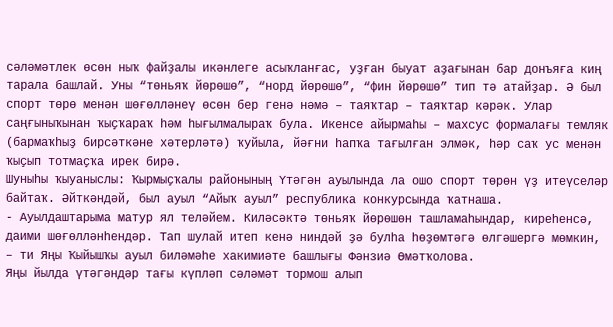сәләмәтлек өсөн ныҡ файҙалы икәнлеге асыҡланғас, уҙған быуат аҙағынан бар донъяға киң тарала башлай. Уны “төньяҡ йөрөшө”, “норд йөрөшө”, “фин йөрөшө” тип тә атайҙар. Ә был спорт төрө менән шөғөлләнеү өсөн бер генә нәмә – таяҡтар – таяҡтар кәрәк. Улар саңғыныҡынан ҡыҫҡараҡ һәм һығылмалыраҡ була. Икенсе айырмаһы – махсус формалағы темляк (бармаҡһыҙ бирсәткәне хәтерләтә) ҡуйыла, йәғни һапҡа тағылған элмәк, һәр саҡ ус менән ҡыҫып тотмаҫҡа ирек бирә.
Шуныһы ҡыуаныслы: Ҡырмыҫҡалы районының Үтәгән ауылында ла ошо спорт төрөн үҙ итеүселәр байтаҡ. Әйткәндәй, был ауыл “Айыҡ ауыл” республика конкурсында ҡатнаша.
- Ауылдаштарыма матур ял теләйем. Киләсәктә төньяҡ йөрөшөн ташламаһындар, киреһенсә, даими шөғөлләнһендәр. Тап шулай итеп кенә ниндәй ҙә булһа һөҙөмтәгә өлгәшергә мөмкин, – ти Яңы Ҡыйышҡы ауыл биләмәһе хакимиәте башлығы Фәнзиә Өмәтҡолова.
Яңы йылда үтәгәндәр тағы күпләп сәләмәт тормош алып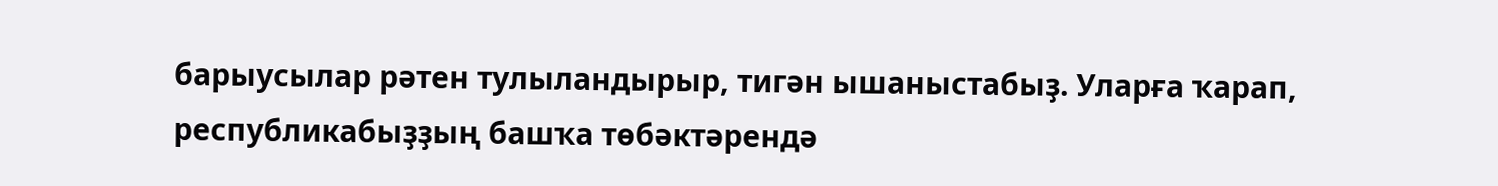барыусылар рәтен тулыландырыр, тигән ышаныстабыҙ. Уларға ҡарап, республикабыҙҙың башҡа төбәктәрендә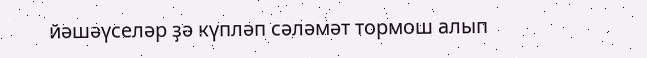йәшәүселәр ҙә күпләп сәләмәт тормош алып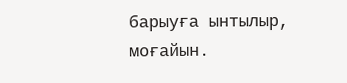барыуға ынтылыр, моғайын.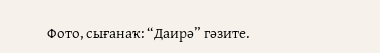Фото, сығанаҡ: “Даирә” гәзите.